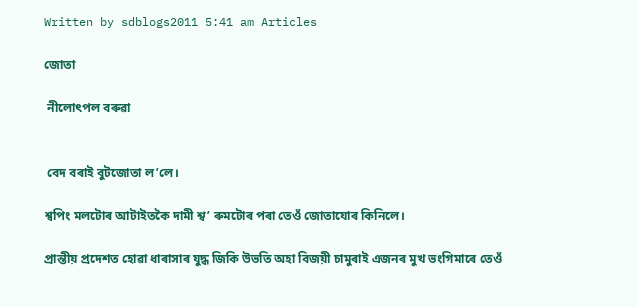Written by sdblogs2011 5:41 am Articles

জোতা

 নীলোৎপল বৰুৱা


 বেদ বৰাই বুটজোতা ল’লে।

শ্বপিং মলটোৰ আটাইতকৈ দামী শ্ব’ ৰুমটোৰ পৰা তেওঁ জোতাযোৰ কিনিলে।

প্ৰান্তীয় প্ৰদেশত হোৱা ধাৰাসাৰ যুদ্ধ জিকি উভতি অহা বিজয়ী চামুৰাই এজনৰ মুখ ভংগিমাৰে তেওঁ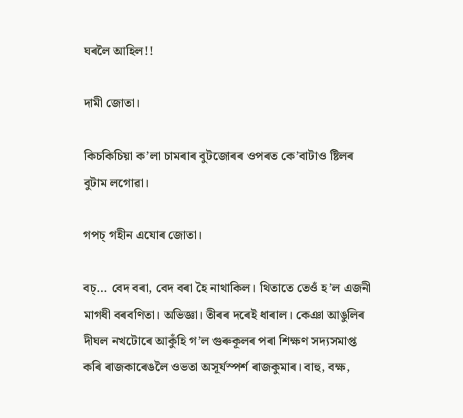ঘৰলৈ আহিল!!

দামী জোতা।

কিচকিচিয়া ক’লা চামৰাৰ বুটজোৰৰ ওপৰত কে’বাটাও ষ্টিলৰ বুটাম লগোৱা।

গপচ্ গহীন এযোৰ জোতা।

বচ্… বেদ বৰা, বেদ বৰা হৈ নাথাকিল। থিতাতে তেওঁ হ’ল এজনী মাগধী বৰবণিতা। অভিজ্ঞা। তীৰৰ দৰেই ধাৰাল। কেঞা আঙুলিৰ দীঘল নখটোৰে আকুঁহি গ’ল গুৰুকূলৰ পৰা শিক্ষণ সদ্যসমাপ্ত কৰি ৰাজকাৰেঙলৈ ওভতা অসূৰ্যস্পৰ্শ ৰাজকুমাৰ। বাহু, বক্ষ,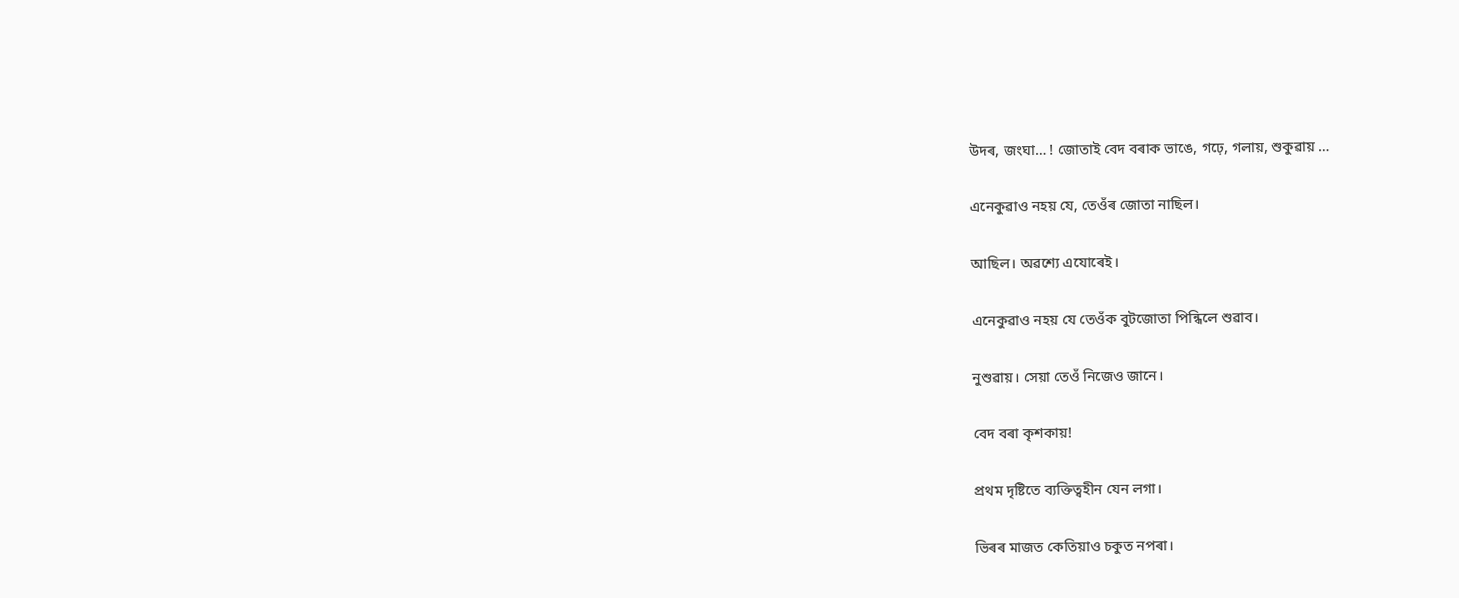উদৰ, জংঘা… ! জোতাই বেদ বৰাক ভাঙে, গঢ়ে, গলায়, শুকুৱায় …

এনেকুৱাও নহয় যে, তেওঁৰ জোতা নাছিল।

আছিল। অৱশ্যে এযোৰেই।

এনেকুৱাও নহয় যে তেওঁক বুটজোতা পিন্ধিলে শুৱাব।

নুশুৱায়। সেয়া তেওঁ নিজেও জানে।

বেদ বৰা কৃশকায়!

প্ৰথম দৃষ্টিতে ব্যক্তিত্বহীন যেন লগা।

ভিৰৰ মাজত কেতিয়াও চকুত নপৰা।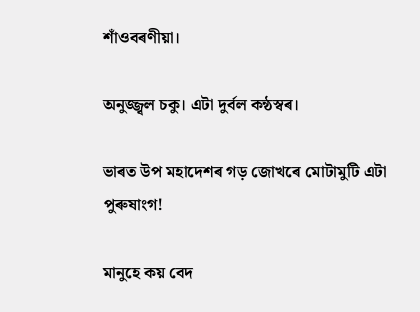শাঁওবৰণীয়া।

অনুজ্জ্বল চকু। এটা দুৰ্বল কন্ঠস্বৰ।

ভাৰত উপ মহাদেশৰ গড় জোখৰে মোটামুটি এটা পুৰুষাংগ!

মানুহে কয় বেদ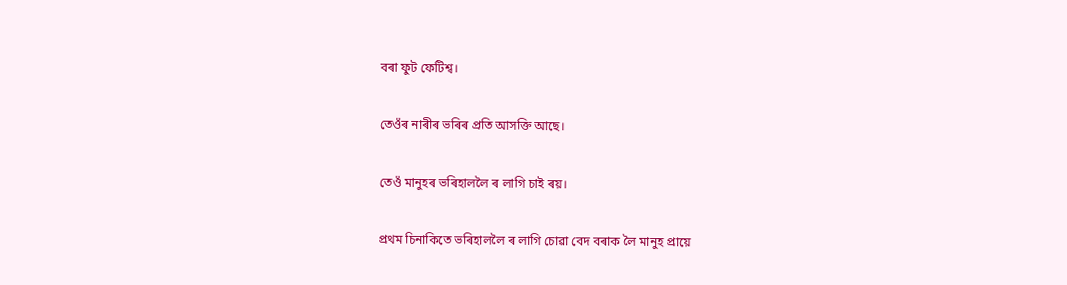বৰা ফুট ফেটিশ্ব।

তেওঁৰ নাৰীৰ ভৰিৰ প্ৰতি আসক্তি আছে।

তেওঁ মানুহৰ ভৰিহাললৈ ৰ লাগি চাই ৰয়।

প্ৰথম চিনাকিতে ভৰিহাললৈ ৰ লাগি চোৱা বেদ বৰাক লৈ মানুহ প্ৰায়ে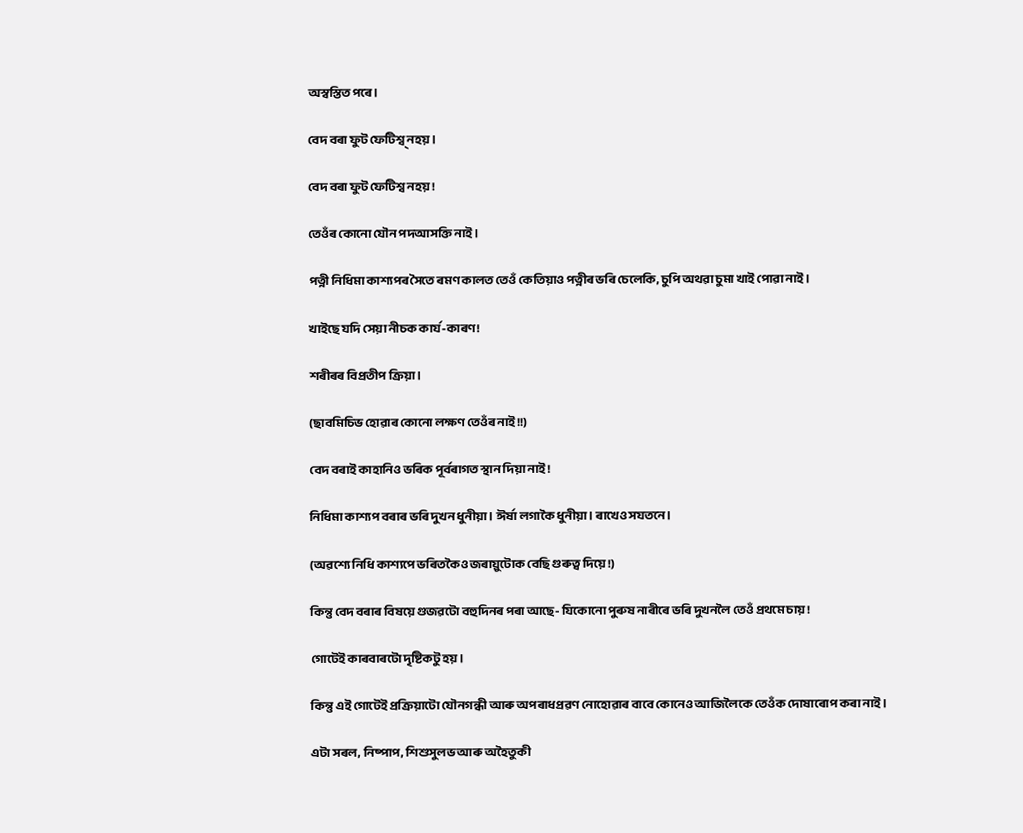অস্বস্তিত পৰে।

বেদ বৰা ফুট ফেটিশ্ব্ নহয়।

বেদ বৰা ফুট ফেটিশ্ব নহয়!

তেওঁৰ কোনো যৌন পদআসক্তি নাই।

পত্নী নিধিমা কাশ্যপৰ সৈতে ৰমণ কালত তেওঁ কেতিয়াও পত্নীৰ ভৰি চেলেকি, চুপি অথৱা চুমা খাই পোৱা নাই।

খাইছে যদি সেয়া নীচক কাৰ্য-কাৰণ!

শৰীৰৰ বিপ্ৰতীপ ক্ৰিয়া।

(ছাবমিচিভ হোৱাৰ কোনো লক্ষণ তেওঁৰ নাই!!)

বেদ বৰাই কাহানিও ভৰিক পূৰ্বৰাগত স্থান দিয়া নাই!

নিধিমা কাশ্যপ বৰাৰ ভৰি দুখন ধুনীয়া। ঈৰ্ষা লগাকৈ ধুনীয়া। ৰাখেও সযতনে।

(অৱশ্যে নিধি কাশ্যপে ভৰিতকৈও জৰায়ুটোক বেছি গুৰুত্ব দিয়ে!)

কিন্তু বেদ বৰাৰ বিষয়ে গুজৱটো বহুদিনৰ পৰা আছে- যিকোনো পুৰুষ নাৰীৰে ভৰি দুখনলৈ তেওঁ প্ৰথমে চায়!

গোটেই কাৰবাৰটো দৃষ্টিকটু হয়।

কিন্তু এই গোটেই প্ৰক্ৰিয়াটো যৌনগন্ধী আৰু অপৰাধপ্ৰৱণ নোহোৱাৰ বাবে কোনেও আজিলৈকে তেওঁক দোষাৰোপ কৰা নাই।

এটা সৰল, নিষ্পাপ, শিশুসুলভ আৰু অহৈতুকী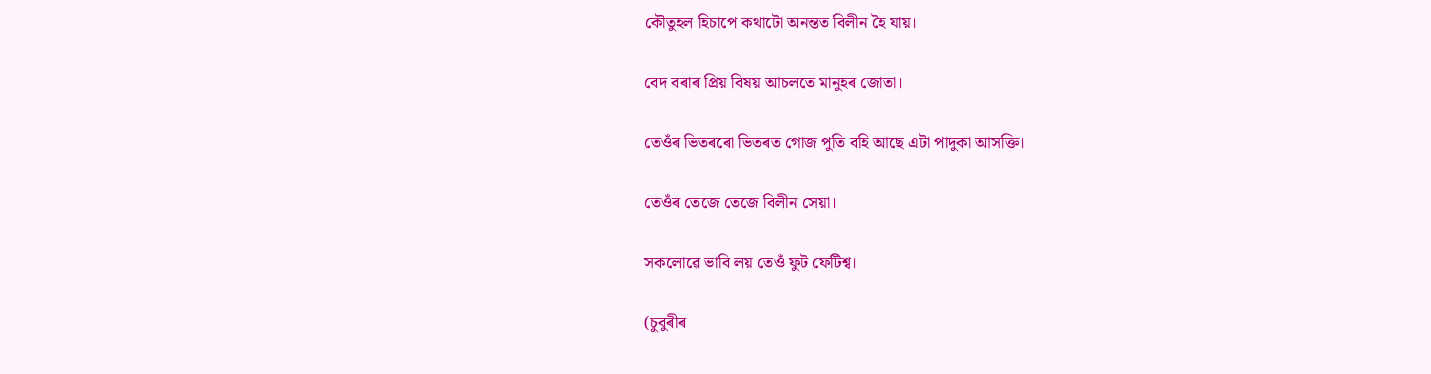কৌতুহল হিচাপে কথাটো অনন্তত বিলীন হৈ যায়।

বেদ বৰাৰ প্ৰিয় বিষয় আচলতে মানুহৰ জোতা।

তেওঁৰ ভিতৰৰো ভিতৰত গোজ পুতি বহি আছে এটা পাদুকা আসক্তি।

তেওঁৰ তেজে তেজে বিলীন সেয়া।

সকলোৱে ভাবি লয় তেওঁ ফুট ফেটিশ্ব।

(চুবুৰীৰ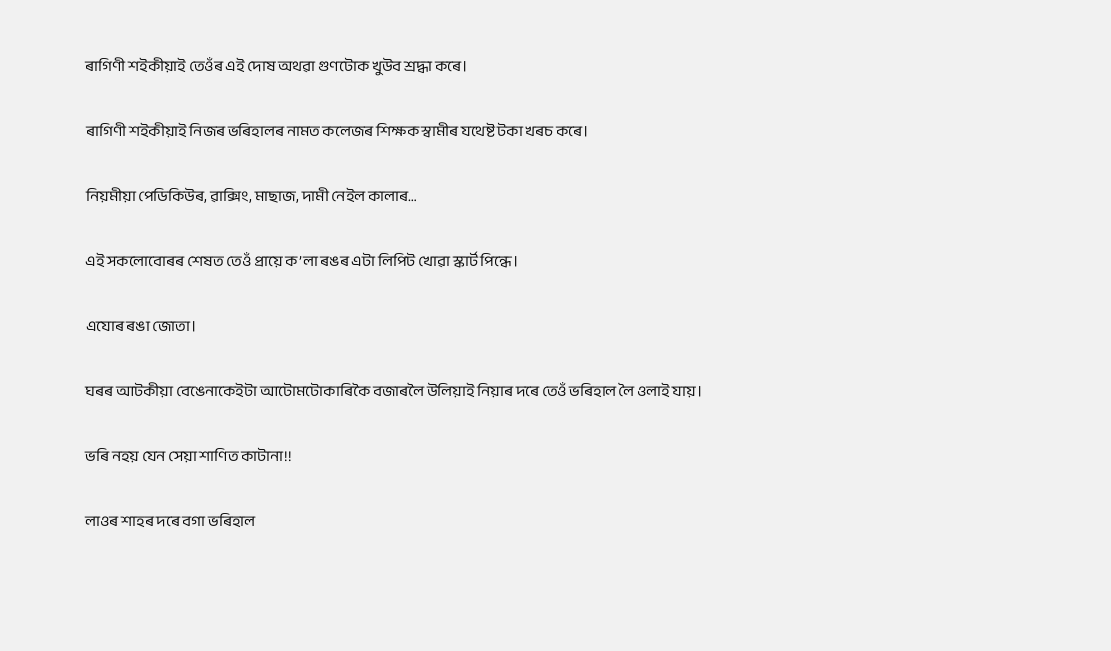ৰাগিণী ‌শ‌ইকীয়াই তেওঁৰ এই দোষ অথৱা গুণটোক খুউব শ্ৰদ্ধা কৰে।

ৰাগিণী শ‌ইকীয়াই নিজৰ ভৰিহালৰ নামত কলেজৰ শিক্ষক স্বামীৰ যথেষ্ট টকা খৰচ কৰে।

নিয়মীয়া পেডিকিউৰ, ৱাক্সিং, মাছাজ, দামী নেইল কালাৰ…

এই সকলোবোৰৰ শেষত তেওঁ প্ৰায়ে ক’লা ৰঙৰ এটা লিপিট খোৱা স্কাৰ্ট পিন্ধে।

এযোৰ ৰঙা জোতা।

ঘৰৰ আটকীয়া বেঙেনাকেইটা আটোমটোকাৰিকৈ বজাৰলৈ উলিয়াই নিয়াৰ দৰে তেওঁ ভৰিহাল লৈ ওলাই যায়।

ভৰি নহয় যেন সেয়া শাণিত কাটানা!!

লাওৰ শাহৰ দৰে বগা ভৰিহাল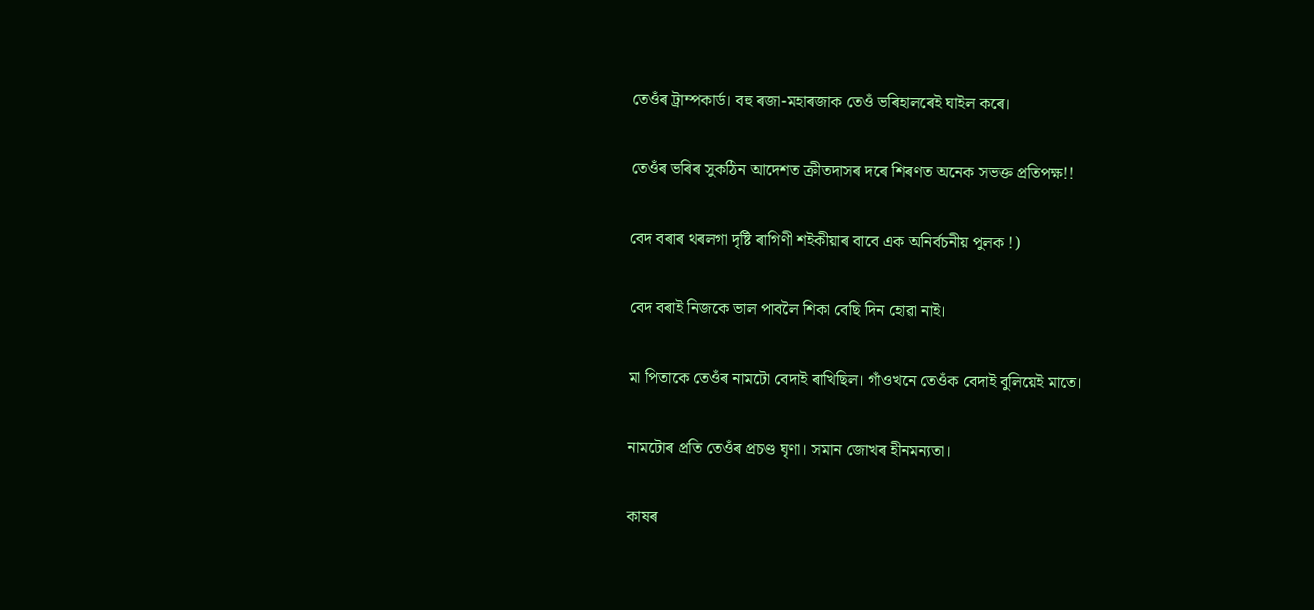তেওঁৰ ট্ৰাম্পকাৰ্ড। বহু ৰজা-মহাৰজাক তেওঁ ভৰিহালৰেই ঘাইল কৰে।

তেওঁৰ ভৰিৰ সুকঠিন আদেশত ক্ৰীতদাসৰ দৰে শিৰণত অনেক সভক্ত প্ৰতিপক্ষ‌!!

বেদ বৰাৰ থৰলগা দৃষ্টি ৰাগিণী শ‌ইকীয়াৰ বাবে এক অনিৰ্বচনীয় পুলক !)

বেদ বৰাই নিজকে ভাল পাবলৈ শিকা বেছি দিন হোৱা নাই।

মা পিতাকে তেওঁৰ নামটো বেদাই ৰাখিছিল। গাঁওখনে তেও‍ঁক বেদাই বুলিয়েই মাতে।

নামটোৰ প্ৰতি তেওঁৰ প্ৰচণ্ড ঘৃণা। সমান জোখৰ হীনমন্যতা।

কাষৰ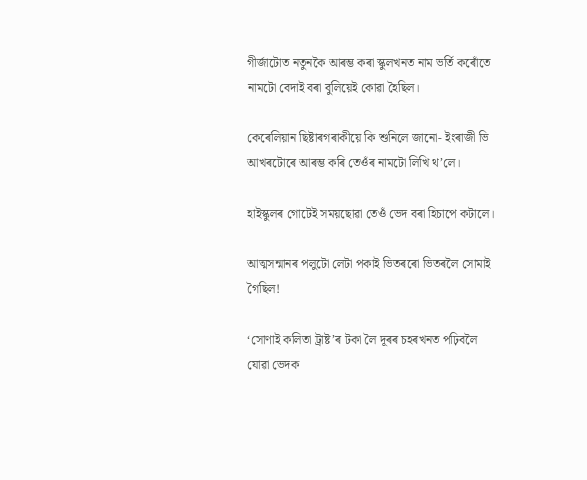গীৰ্জাটোত নতুনকৈ আৰম্ভ কৰা স্কুলখনত নাম ভৰ্তি কৰোঁতে নামটো বেদাই বৰা বুলিয়েই কোৱা হৈছিল।

কেৰেলিয়ান ছিষ্টাৰগৰাকীয়ে কি শুনিলে জানো- ইংৰাজী ভি আখৰটোৰে আৰম্ভ কৰি তেওঁৰ নামটো লিখি থ’লে।

হাইস্কুলৰ গোটেই সময়ছোৱা তেওঁ ভেদ বৰা হিচাপে কটালে।

আত্মসন্মানৰ পলুটো লেটা পকাই ভিতৰৰো ভিতৰলৈ সোমাই গৈছিল!

‘সোণাই কলিতা ট্ৰাষ্ট’ৰ টকা লৈ দূৰৰ চহৰখনত পঢ়িবলৈ যোৱা ভেদক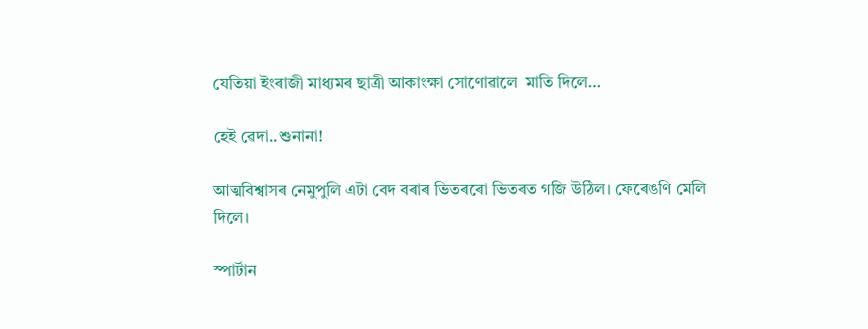যেতিয়া ইংৰাজী মাধ্যমৰ ছাত্ৰী আকাংক্ষা সোণোৱালে  মাতি দিলে…

হেই ৱেদা..শুনানা!

আত্মবিশ্বাসৰ নেমুপুলি এটা বেদ বৰাৰ ভিতৰৰো ভিতৰত গজি উঠিল। ফেৰেঙণি মেলি দিলে।

স্পাৰ্টান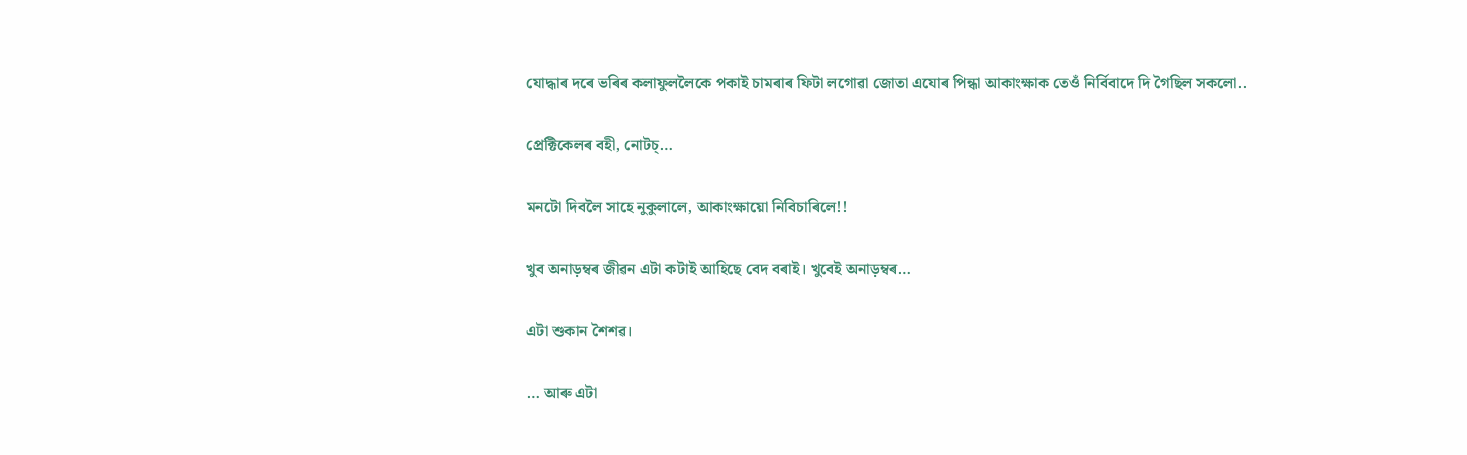যোদ্ধাৰ দৰে ভৰিৰ কলাফুললৈকে পকাই চামৰাৰ ফিটা লগোৱা জোতা এযোৰ পিন্ধা আকাংক্ষাক তেওঁ নিৰ্বিবাদে দি গৈছিল সকলো..

প্ৰেক্টিকেলৰ বহী, নোটচ্…

মনটো দিবলৈ সাহে নুকুলালে, আকাংক্ষায়ো নিবিচাৰিলে!!

খুব অনাড়ম্বৰ জীৱন এটা কটাই আহিছে বেদ বৰাই। খুবেই অনাড়ম্বৰ…

এটা শুকান শৈশৱ।

… আৰু এটা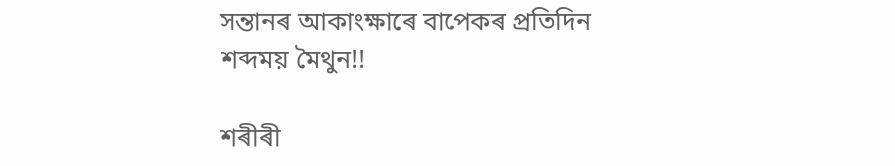সন্তানৰ আকাংক্ষাৰে বাপেকৰ প্ৰতিদিন শব্দময় মৈথুন!!

শৰীৰী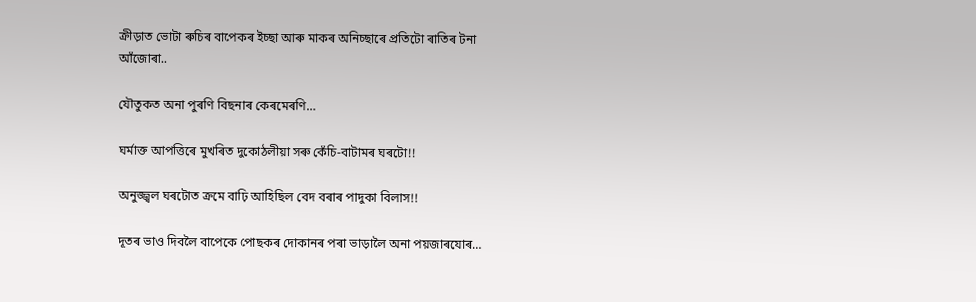ক্ৰীড়াত ভোটা ৰুচিৰ বাপেকৰ ইচ্ছা আৰু মাকৰ অনিচ্ছাৰে প্ৰতিটো ৰাতিৰ টনা আঁজোৰা..

যৌতুকত অনা পুৰণি বিছনাৰ কেৰমেৰণি…

ঘৰ্মাক্ত আপত্তিৰে মুখৰিত দুকোঠলীয়া সৰু কেঁচি-বাটামৰ ঘৰটো!!

অনুজ্জ্বল ঘৰটোত ক্ৰমে বাঢ়ি আহিছিল বেদ বৰাৰ পাদুকা বিলাস!!

দূতৰ ভাও দিবলৈ বাপেকে পোছকৰ দোকানৰ পৰা ভাড়ালৈ অনা পয়জাৰযোৰ…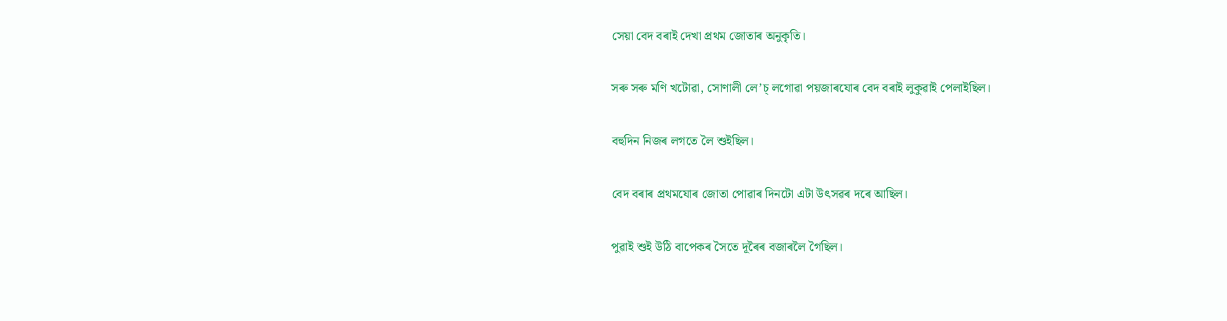সেয়া বেদ বৰাই দেখা প্ৰথম জোতাৰ অনুকৃতি।

সৰু সৰু মণি খটোৱা, সোণালী লে’চ্ লগোৱা পয়জাৰযোৰ বেদ বৰাই লুকুৱাই পেলাইছিল।

বহুদিন নিজৰ লগতে লৈ শুইছিল।

বেদ বৰাৰ প্ৰথমযোৰ জোতা পোৱাৰ দিনটো এটা উৎসৱৰ দৰে আছিল।

পুৱাই শুই উঠি বাপেকৰ সৈতে দূৰৈৰ বজাৰলৈ গৈছিল।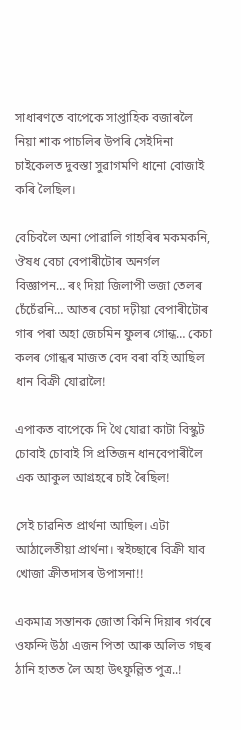সাধাৰণতে বাপেকে সাপ্তাহিক বজাৰলৈ নিয়া শাক পাচলিৰ উপৰি সেইদিনা চাইকেলত দুবস্তা সুৱাগমণি ধানো বোজাই কৰি লৈছিল।

বেচিবলৈ অনা পোৱালি গাহৰিৰ মকমকনি, ঔষধ বেচা বেপাৰীটোৰ অনৰ্গল বিজ্ঞাপন… ৰং দিয়া জিলাপী ভজা তেলৰ চেঁচেঁৱনি… আতৰ বেচা দঢ়ীয়া বেপাৰীটোৰ গাৰ পৰা অহা জেচমিন ফুলৰ গোন্ধ… কেচা কলৰ গোন্ধৰ মাজত বেদ বৰা বহি আছিল ধান বিক্ৰী যোৱালৈ!

এপাকত বাপেকে দি থৈ যোৱা কাটা বিস্কুট চোবাই চোবাই সি প্ৰতিজন ধানবেপাৰীলৈ এক আকুল আগ্ৰহৰে চাই ৰৈছিল!

সেই চাৱনিত প্ৰাৰ্থনা আছিল। এটা আঠালেতীয়া প্ৰাৰ্থনা। স্ব‌ইচ্ছাৰে বিক্ৰী যাব খোজা ক্ৰীতদাসৰ উপাসনা!!

একমাত্ৰ সন্তানক জোতা কিনি দিয়াৰ গৰ্বৰে ওফন্দি উঠা এজন পিতা আৰু অলিভ গছৰ ঠানি হাতত লৈ অহা উৎফুল্লিত পুত্ৰ..!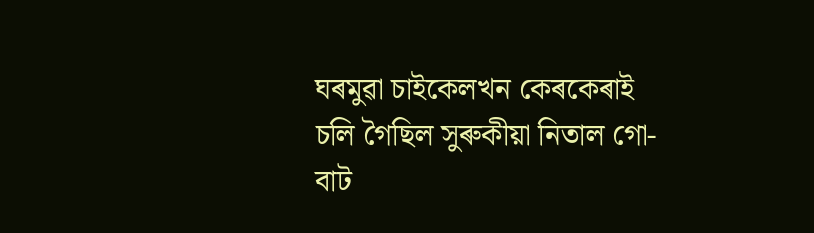ঘৰমুৱা চাইকেলখন কেৰকেৰাই চলি গৈছিল সুৰুকীয়া নিতাল গো-বাট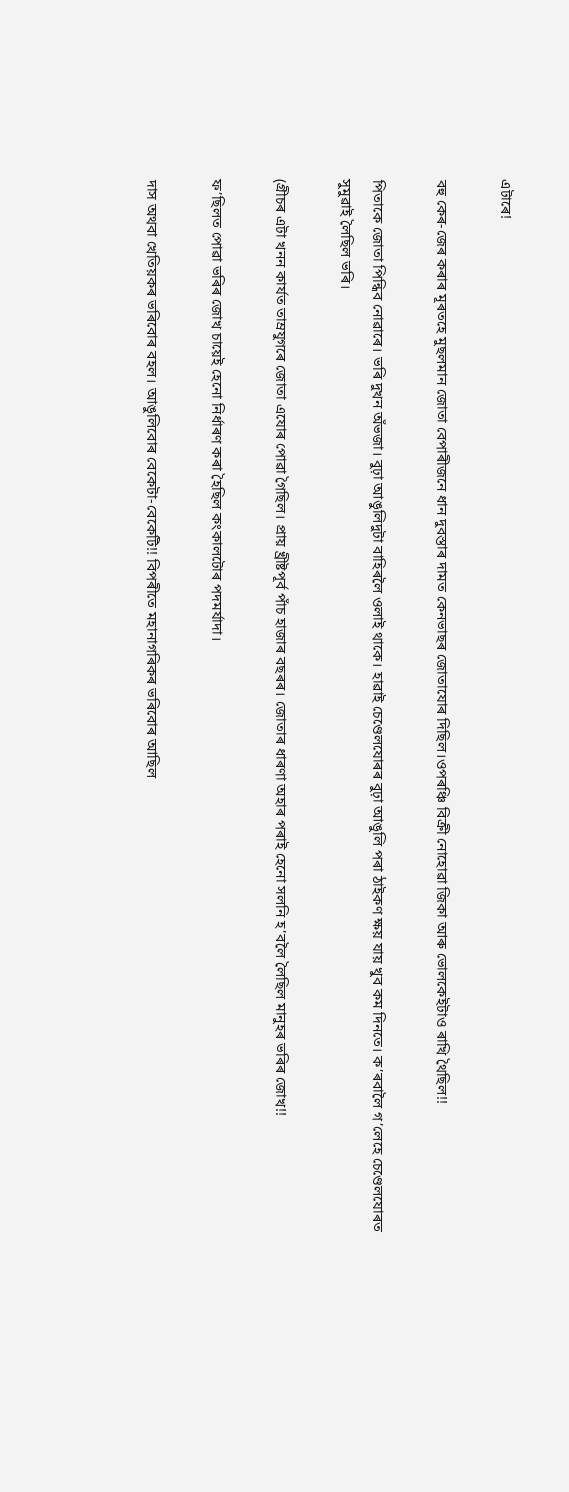এটাৰে!

বহু কেৰ-জেৰ কৰাৰ মূৰতহে মুছলমান জোতা বেপাৰীজনে ধান দুবস্তাৰ দামত কেনভাছৰ জোতাযোৰ দিছিল।ওপৰঞ্চি বিক্ৰী নোহোৱা জিকা আৰু ভোলকেইটাও ৰাখি থৈছিল!!

পিতাকে জোতা পিন্ধিব নোৱাৰে। ভৰি দুখন অঁভজা। বুঢ়া আঙুলিদুটা বাহিৰলৈ ওলাই থাকে। হাৱাই চেণ্ডেলযোৰৰ বুঢ়া আঙুলি পৰা ঠাইকণ ক্ষয় যায় খুব কম দিনতে। ক’ৰবালৈ গ’লেহে চেণ্ডেলযোৰত সুমুৱাই লৈছিল ভৰি।

(গ্ৰীচৰ এটা খনন কাৰ্যত তাম্ৰযুগৰে জোতা এযোৰ পোৱা গৈছিল। প্ৰায় খ্ৰীষ্টপূৰ্ব পাঁচ হাজাৰ বছৰৰ। জোতাৰ ধাৰণা অহাৰ পৰাই হেনো সলনি হ’বলৈ লৈছিল মানুহৰ ভৰিৰ জোখ!!

ফ’ছিলত পোৱা ভৰিৰ জোখ চায়েই হেনো নিৰ্ধাৰণ কৰা হৈছিল কংকালটোৰ পদমৰ্যাদা।

দাস অথবা খেতিয়কৰ ভৰিবোৰ বহল। আঙুলিবোৰ বেকেটা-বেকেটি!! বিপৰীতে মহানাগৰিকৰ ভৰিবোৰ আছিল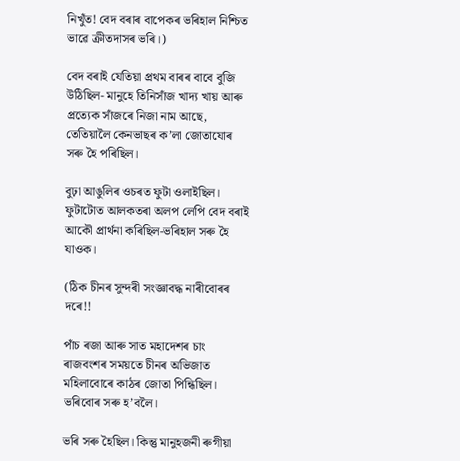নিখুঁত! বেদ বৰাৰ বাপেকৰ ভৰিহাল নিশ্চিত ভাৱে ক্ৰীতদাসৰ ভৰি।)

বেদ বৰাই যেতিয়া প্ৰথম বাৰৰ বাবে বুজি উঠিছিল- মানুহে তিনিসাঁজ খাদ্য খায় আৰু প্ৰত্যেক সাঁজৰে নিজা নাম আছে, তেতিয়ালৈ কেনভাছৰ ক’লা জোতাযোৰ সৰু হৈ পৰিছিল।

বুঢ়া আঙুলিৰ ওচৰত ফুটা ওলাইছিল। ফুটাটোত আলকতৰা অলপ লেপি বেদ বৰাই আকৌ প্ৰাৰ্থনা কৰিছিল-ভৰিহাল সৰু হৈ যাওক।

(ঠিক চীনৰ সুন্দৰী সংজ্ঞাবদ্ধ নাৰীবোৰৰ দৰে!!

পাঁচ ৰজা আৰু সাত মহাদেশৰ চাং ৰাজবংশৰ সময়তে চীনৰ অভিজাত মহিলাবোৰে কাঠৰ জোতা পিন্ধিছিল। ভৰিবোৰ সৰু হ’বলৈ।

ভৰি সৰু হৈছিল। কিন্তু মানুহজনী ৰুগীয়া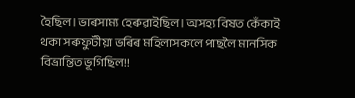হৈছিল। ভাৰসাম্য হেৰুৱাইছিল। অসহ্য বিষত কেঁকাই থকা সৰুফুটীয়া ভৰিৰ মহিলাসকলে পাছলৈ মানসিক বিভ্ৰান্তিত ভূগিছিল!!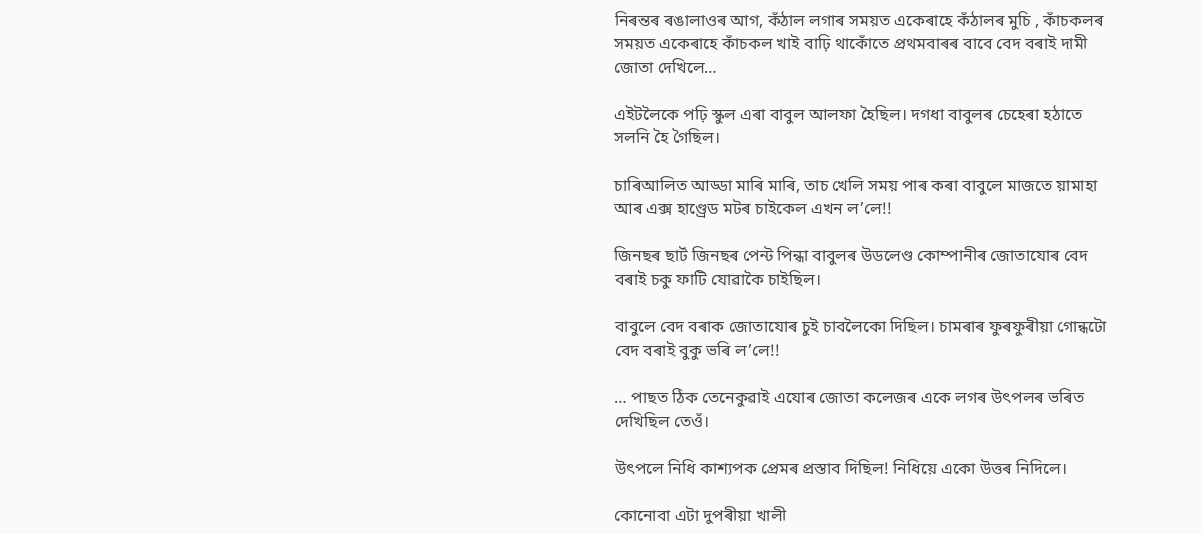নিৰন্তৰ ৰঙালাওৰ আগ, কঁঠাল লগাৰ সময়ত একেৰাহে কঁঠালৰ মুচি , কাঁচকলৰ সময়ত একেৰাহে কাঁচকল খাই বাঢ়ি থাকোঁতে প্ৰথমবাৰৰ বাবে বেদ বৰাই দামী জোতা দেখিলে…

এইটলৈকে পঢ়ি স্কুল এৰা বাবুল আলফা হৈছিল। দগধা বাবুলৰ চেহেৰা হঠাতে সলনি হৈ গৈছিল।

চাৰিআলিত আড্ডা মাৰি মাৰি, তাচ খেলি সময় পাৰ কৰা বাবুলে মাজতে য়ামাহা আৰ এক্স হাণ্ড্ৰেড মটৰ চাইকেল এখন ল’লে!!

জিনছৰ ছাৰ্ট জিনছৰ পেন্ট পিন্ধা বাবুলৰ উডলেণ্ড কোম্পানীৰ জোতাযোৰ বেদ বৰাই চকু ফাটি যোৱাকৈ চাইছিল।

বাবুলে বেদ বৰাক জোতাযোৰ চুই চাবলৈকো দিছিল। চামৰাৰ ফুৰফুৰীয়া গোন্ধটো বেদ বৰাই বুকু ভৰি ল’লে!!

… পাছত ঠিক তেনেকুৱাই এযোৰ জোতা কলেজৰ একে লগৰ উৎপলৰ ভৰিত দেখিছিল তেওঁ।

উৎপলে নিধি কাশ্যপক প্ৰেমৰ প্ৰস্তাব দিছিল! নিধিয়ে একো উত্তৰ নিদিলে।

কোনোবা এটা দুপৰীয়া খালী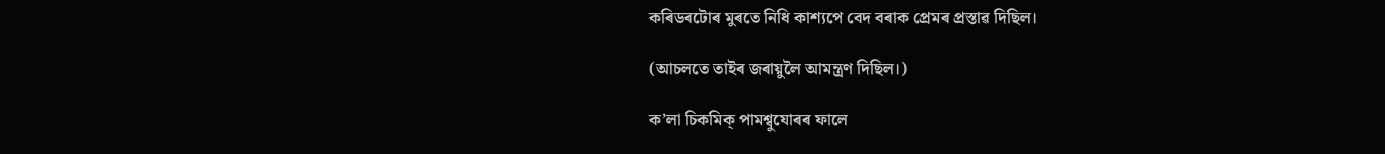কৰিডৰটোৰ মুৰতে নিধি কাশ্যপে বেদ বৰাক প্ৰেমৰ প্ৰস্তাৱ দিছিল।

(আচলতে তাইৰ জৰায়ুলৈ আমন্ত্ৰণ দিছিল।)

ক’লা চিকমিক্ পামশ্বুযোৰৰ ফালে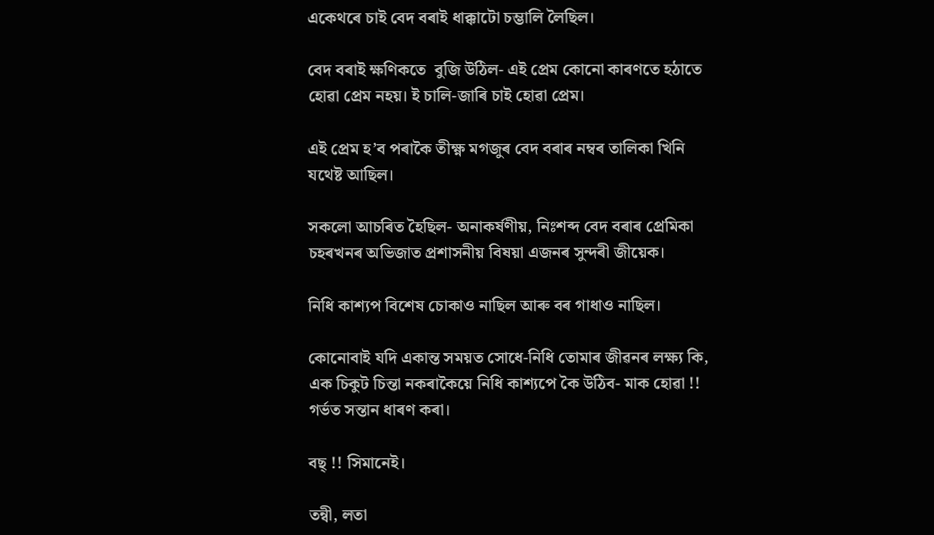একেথৰে চাই বেদ বৰাই ধাক্কাটো চম্ভালি লৈছিল।

বেদ বৰাই ক্ষণিকতে  বুজি উঠিল- এই প্ৰেম কোনো কাৰণতে হঠাতে হোৱা প্ৰেম নহয়। ই চালি-জাৰি চাই হোৱা প্ৰেম।

এই প্ৰেম হ’ব পৰাকৈ তীক্ষ্ণ মগজুৰ বেদ বৰাৰ নম্বৰ তালিকা খিনি যথেষ্ট আছিল।

সকলো আচৰিত হৈছিল- অনাকৰ্ষণীয়, নিঃশব্দ বেদ বৰাৰ প্ৰেমিকা চহৰখনৰ অভিজাত প্ৰশাসনীয় বিষয়া এজনৰ সুন্দৰী জীয়েক।

নিধি কাশ্যপ বিশেষ চোকাও নাছিল আৰু বৰ গাধাও নাছিল।

কোনোবাই যদি একান্ত সময়ত সোধে-নিধি তোমাৰ জীৱনৰ লক্ষ্য কি, এক চিকুট চিন্তা নকৰাকৈয়ে নিধি কাশ্যপে কৈ উঠিব- মাক হোৱা !! গৰ্ভত সন্তান ধাৰণ কৰা।

বছ্ !! সিমানেই।

তন্বী, লতা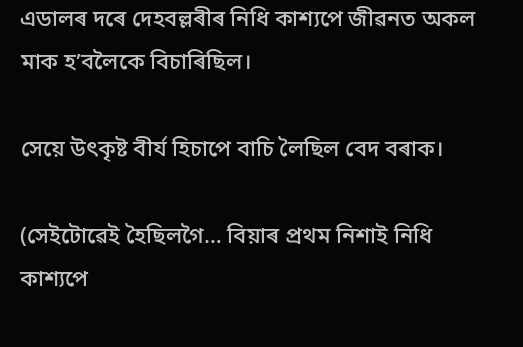এডালৰ দৰে দেহবল্লৰীৰ নিধি কাশ্যপে জীৱনত অকল মাক হ’বলৈকে বিচাৰিছিল।

সেয়ে উৎকৃষ্ট বীৰ্য হিচাপে বাচি লৈছিল বেদ বৰাক।

(সেইটোৱেই হৈছিলগৈ… বিয়াৰ প্ৰথম নিশাই নিধি কাশ্যপে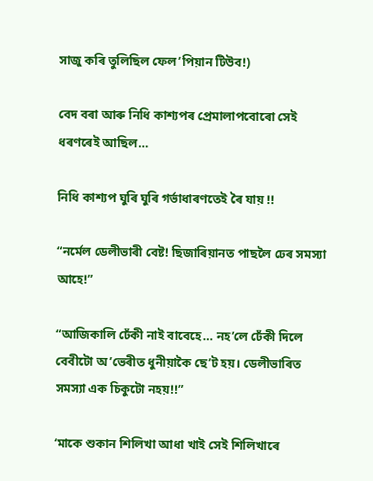সাজু কৰি তুলিছিল ফেল’পিয়ান টিউব!)

বেদ বৰা আৰু নিধি কাশ্যপৰ প্ৰেমালাপবোৰো সেই ধৰণৰেই আছিল…

নিধি কাশ্যপ ঘুৰি ঘুৰি গৰ্ভাধাৰণতেই ৰৈ যায় !!

“নৰ্মেল ডেলীভাৰী বেষ্ট! ছিজাৰিয়ানত পাছলৈ ঢেৰ সমস্যা আহে!”

“আজিকালি ঢেঁকী নাই বাবেহে… নহ’লে ঢেঁকী দিলে  বেবীটো অ’ভেৰীত ধুনীয়াকৈ ছে’ট হয়। ডেলীভাৰিত সমস্যা এক চিকুটো নহয়!!”

‘মাকে শুকান শিলিখা আধা খাই সেই শিলিখাৰে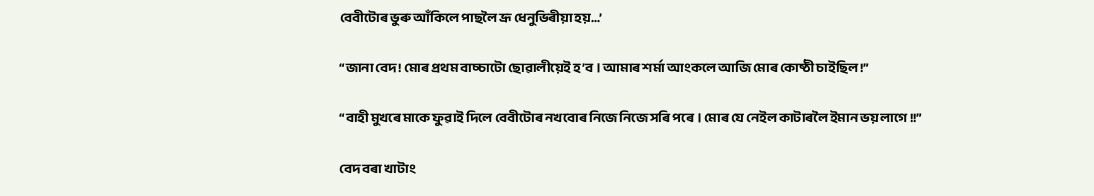বেবীটোৰ ভুৰু আঁকিলে পাছলৈ ভ্ৰূ ধেনুভিৰীয়া হয়…’

“জানা বেদ! মোৰ প্ৰথম বাচ্চাটো ছোৱালীয়েই হ’ব। আমাৰ শৰ্মা আংকলে আজি মোৰ কোষ্ঠী চাইছিল!”

“বাহী মুখৰে মাকে ফুৱাই দিলে বেবীটোৰ নখবোৰ নিজে নিজে সৰি পৰে। মোৰ যে নেইল কাটাৰলৈ ইমান ভয় লাগে !!”

বেদ বৰা খাটাং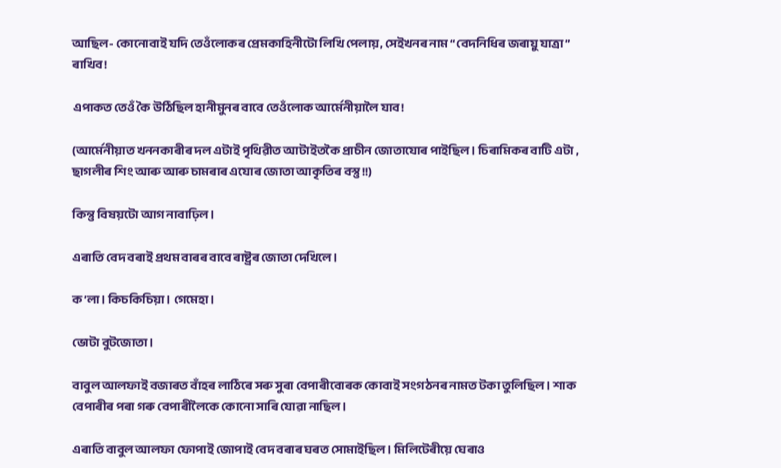আছিল- কোনোবাই যদি তেওঁলোকৰ প্ৰেমকাহিনীটো লিখি পেলায়, সেইখনৰ নাম “বেদনিধিৰ জৰায়ু যাত্ৰা” ৰাখিব!

এপাকত তেওঁ কৈ উঠিছিল হানীমুনৰ বাবে তেওঁলোক আৰ্মেনীয়ালৈ যাব!

(আৰ্মেনীয়াত খননকাৰীৰ দল এটাই পৃথিৱীত আটাইতকৈ প্ৰাচীন জোতাযোৰ পাইছিল। চিৰামিকৰ বাটি এটা , ছাগলীৰ শিং আৰু আৰু চামৰাৰ এযোৰ জোতা আকৃতিৰ বস্তু !!)

কিন্তু বিষয়টো আগ নাবাঢ়িল।

এৰাতি বেদ বৰাই প্ৰথম বাৰৰ বাবে ৰাষ্ট্ৰৰ জোতা দেখিলে।

ক’লা। কিচকিচিয়া। গেমেহা।

ভোটা বুটজোতা।

বাবুল আলফাই বজাৰত বাঁহৰ লাঠিৰে সৰু সুৰা বেপাৰীবোৰক কোবাই সংগঠনৰ নামত টকা তুলিছিল। শাক বেপাৰীৰ পৰা গৰু বেপাৰীলৈকে কোনো সাৰি যোৱা নাছিল।

এৰাতি বাবুল আলফা ফোপাই জোপাই বেদ বৰাৰ ঘৰত সোমাইছিল। মিলিটেৰীয়ে ঘেৰাও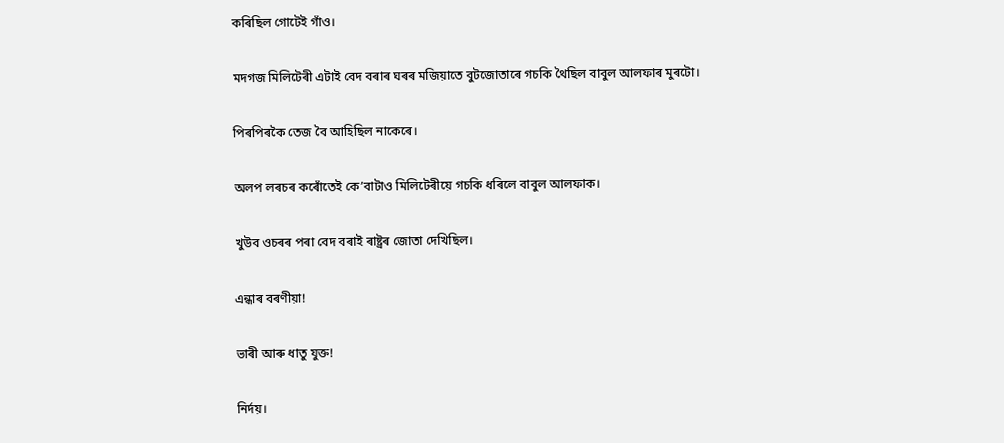কৰিছিল গোটেই গাঁও।

মদগজ মিলিটেৰী এটাই বেদ বৰাৰ ঘৰৰ মজিয়াতে বুটজোতাৰে গচকি থৈছিল বাবুল আলফাৰ মুৰটো।

পিৰপিৰকৈ তেজ বৈ আহিছিল নাকেৰে।

অলপ লৰচৰ কৰোঁতেই কে’বাটাও মিলিটেৰীয়ে গচকি ধৰিলে বাবুল আলফাক।

খুউব ওচৰৰ পৰা বেদ বৰাই ৰাষ্ট্ৰৰ জোতা দেখিছিল।

এন্ধাৰ বৰণীয়া!

ভাৰী আৰু ধাতু যুক্ত!

নিৰ্দয়।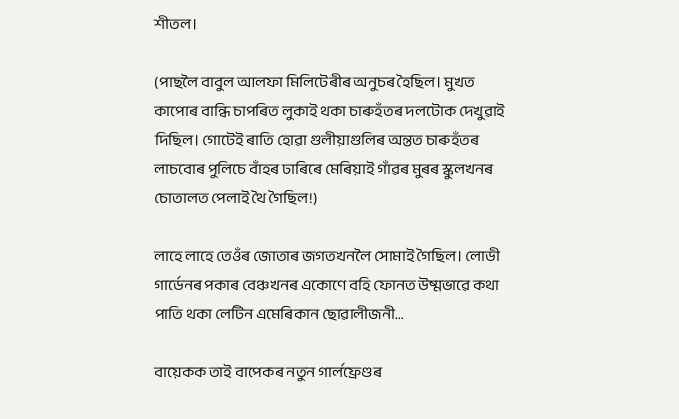শীতল।

(পাছলৈ বাবুল আলফা মিলিটেৰীৰ অনুচৰ হৈছিল। মুখত কাপোৰ বান্ধি চাপৰিত লুকাই থকা চাৰুহঁতৰ দলটোক দেখুৱাই দিছিল। গোটেই ৰাতি হোৱা গুলীয়াগুলিৰ অন্তত চাৰুহঁতৰ লাচবোৰ পুলিচে বাঁহৰ ঢাৰিৰে মেৰিয়াই গাঁৱৰ মুৰৰ স্কুলখনৰ চোতালত পেলাই থৈ গৈছিল!)

লাহে লাহে তেওঁৰ জোতাৰ জগতখনলৈ সোমাই গৈছিল। লোডী গাৰ্ডেনৰ পকাৰ বেঞ্চখনৰ একোণে বহি ফোনত উষ্মভাৱে কথা পাতি থকা লেটিন এমেৰিকান ছোৱালীজনী…

বায়েকক তাই বাপেকৰ নতুন গাৰ্লফ্ৰেণ্ডৰ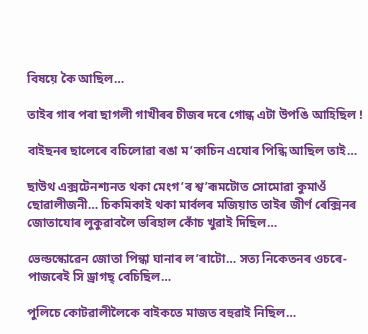বিষয়ে কৈ আছিল…

তাইৰ গাৰ পৰা ছাগলী গাখীৰৰ চীজৰ দৰে গোন্ধ এটা উপঙি আহিছিল !

বাইছনৰ ছালেৰে বচিলোৱা ৰঙা ম’কাচিন এযোৰ পিন্ধি আছিল তাই…

ছাউথ এক্সটেনশ্যনত থকা মেংগ’ৰ শ্ব’ৰূমটোত সোমোৱা কুমাওঁ ছোৱালীজনী… চিকমিকাই থকা মাৰ্বলৰ মজিয়াত তাইৰ জীৰ্ণ ৰেক্সিনৰ জোতাযোৰ লুকুৱাবলৈ ভৰিহাল কোঁচ খুৱাই দিছিল…

ভেল্ডস্কোৱেন জোতা পিন্ধা ঘানাৰ ল’ৰাটো… সত্য নিকেতনৰ ওচৰে-পাজৰেই সি ড্ৰাগছ্ বেচিছিল…

পুলিচে কোটৱালীলৈকে বাইকতে মাজত বহুৱাই নিছিল…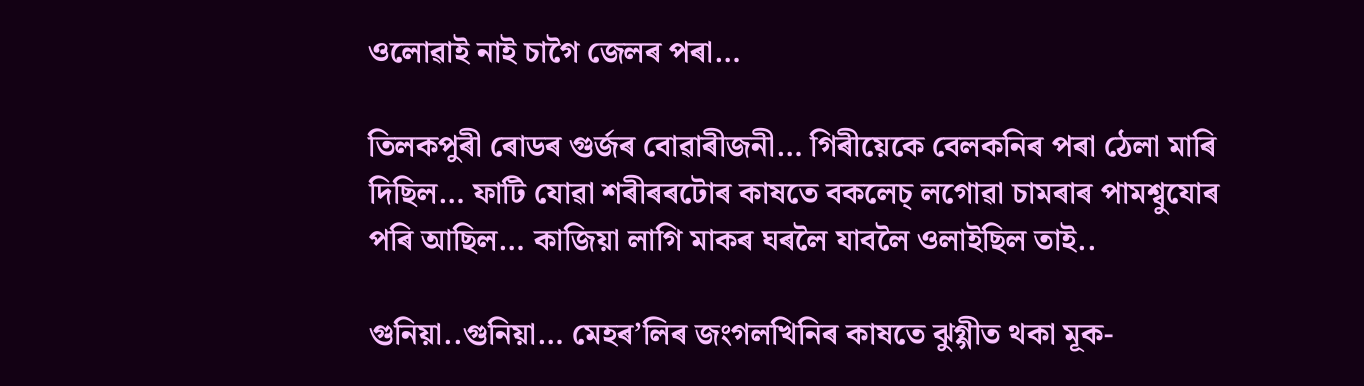ওলোৱাই নাই চাগৈ জেলৰ পৰা…

তিলকপুৰী ৰোডৰ গুৰ্জৰ বোৱাৰীজনী… গিৰীয়েকে বেলকনিৰ পৰা ঠেলা মাৰি দিছিল… ফাটি যোৱা শৰীৰৰটোৰ কাষতে বকলেচ্ লগোৱা চামৰাৰ পামশ্বুযোৰ পৰি আছিল… কাজিয়া লাগি মাকৰ ঘৰলৈ যাবলৈ ওলাইছিল তাই..

গুনিয়া..গুনিয়া… মেহৰ’লিৰ জংগলখিনিৰ কাষতে ঝুগ্গীত থকা মূক-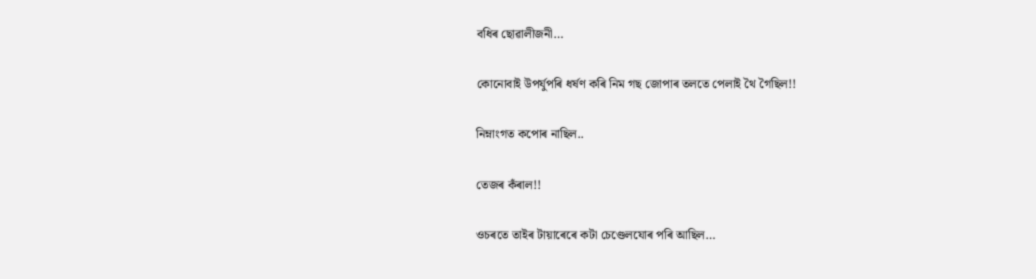বধিৰ ছোৱালীজনী…

কোনোবাই উপৰ্যুপৰি ধৰ্ষণ কৰি নিম গছ জোপাৰ তলতে পেলাই থৈ গৈছিল!!

নিম্নাংগত কপোৰ নাছিল..

তেজৰ কঁৰাল!!

ওচৰতে তাইৰ টায়াৰেৰে কটা চেণ্ডেলযোৰ পৰি আছিল…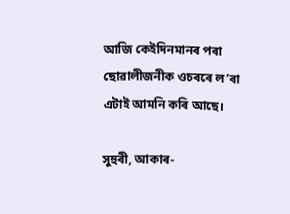আজি কেইদিনমানৰ পৰা ছোৱালীজনীক ওচৰৰে ল’ৰা এটাই আমনি কৰি আছে।

সুহুৰী, আকাৰ-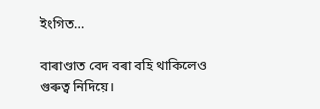ইংগিত…

বাৰাণ্ডাত বেদ বৰা বহি থাকিলেও গুৰুত্ব নিদিয়ে।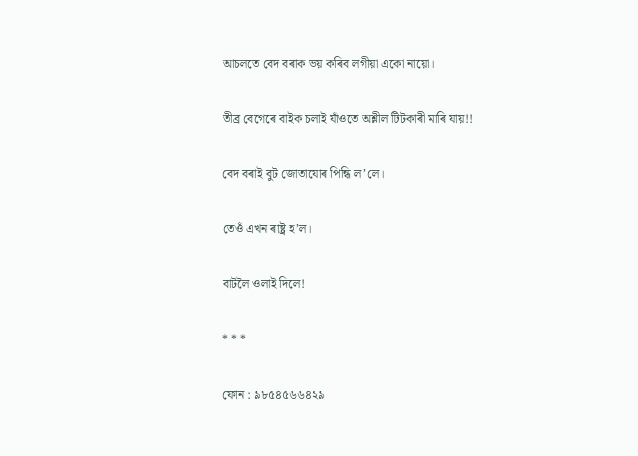আচলতে বেদ বৰাক ভয় কৰিব লগীয়া একো নায়ো।

তীব্ৰ বেগেৰে বাইক চলাই যাঁওতে অশ্লীল টিটকাৰী মাৰি যায়!!

বেদ বৰাই বুট জোতাযোৰ পিন্ধি ল’লে।

তেওঁ এখন ৰাষ্ট্ৰ হ’ল।

বাটলৈ ওলাই দিলে!

* * *

ফোন : ৯৮৫৪৫৬৬৪২৯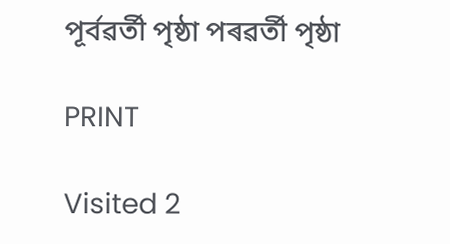পূৰ্বৱৰ্তী পৃষ্ঠা পৰৱৰ্তী পৃষ্ঠা

PRINT

Visited 2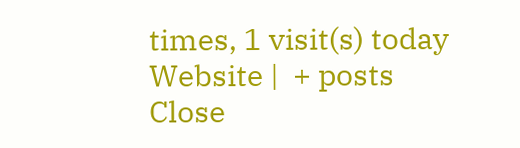times, 1 visit(s) today
Website |  + posts
Close